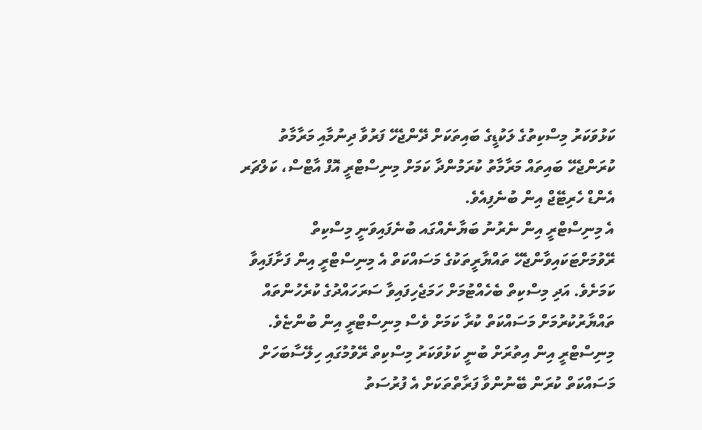ކަޅުވަކަރު މިސްކިތުގެ ލަކުޑީގެ ބައިތަކަށް ދޭންޖެހޭ ފަރުވާ ދިނުމާއި މަރާމާތު ކުރަންޖެހޭ ބައިތައް މަރާމާތު ކުރަމުންދާ ކަމަށް މިނިސްޓްރީ އޮފް އާޓްސް، ކަލްޗަރ އެންޑް ހެރިޓޭޖް އިން ބުނެފިއެވެ.
އެ މިނިސްޓްރީ އިން ނެރުނު ބަޔާނެއްގައ ބުނެފައިވަނީ މިސްކިތް ރޭވުމަށްޓަކައިވާންޖެހޭ ތައްޔާރީތަކުގެ މަސައްކަތް އެ މިނިސްޓްރީ އިން ފަށާފައިވާ ކަމަށެވެ. އަދި މިސްކިތް ބެހެއްޓުމަށް ހަމަޖެހިފައިވާ ސަރަހައްދުގެ ކުރެހުންތައް ތައްޔާރުކުރުމަށް މަސައްކަތް ކުރާ ކަމަށް ވެސް މިނިސްޓްރީ އިން ބުންޏެވެ.
މިނިސްޓްރީ އިން އިތުރަށް ބުނީ ކަޅުވަކަރު މިސްކިތް ރޭވުމުގައި ހިލޭސާބަހަށް މަސައްކަތް ކުރަން ބޭނުންވާ ފަރާތްތަކަށް އެ ފުރުސަތު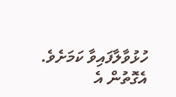ހުޅުވާލާފައިވާ ކަމަށެވެ. އެގޮތުން އެ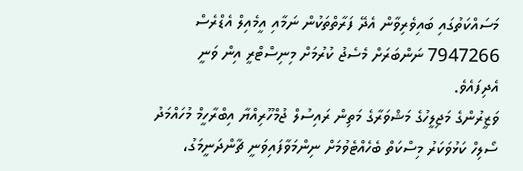މަސައްކަތުގައި ބައިވެރިވާން އެދޭ ފަރާތްތަކުން ނަމާއި އީމެއިލް އެޑްރެސް 7947266 ނަންބަރަށް މެސެޖު ކުރުމަށް މިނިސްޓްރީ އިން ވަނީ އެދިފައެވެ.
ވަޒީރުންގެ މަޖިލީހުގެ މަޝްވަރާގެ މަތިން ރައިސުލް ޖުމްހޫރިއްޔާ އިބްރާހީމް މުހައްމަދު ސޯލިހް ކަޅުވަކަރު މިސްކަތް ބެހެއްޓެވުމަށް ނިންމަވާފައިވަނީ ޗާންދަނީމަގު،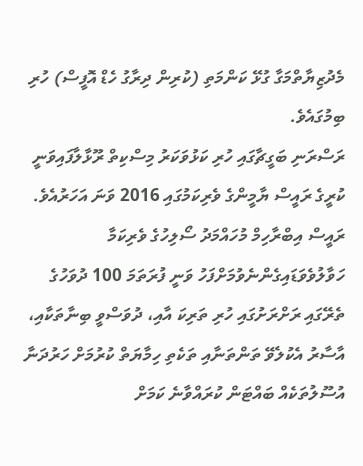މެދުޒިޔާތްމަގާ ގުޅޭ ކަންމަތި (ކުރިން ދިރާގު ހެޑް އޮފީސް) ހުރި ބިމުގައެވެ.
ރަސްރަނި ބަގީޗާގައި ހުރި ކަޅުވަކަރު މިސްކިތް ރޫޅާލާފައިވަނީ ކުރީގެ ރައީސް ޔާމީންގެ ވެރިކަމުގައި 2016 ވަނަ އަހަރުއެވެ.
ރައީސް އިބްރާހިމް މުހައްމަދު ސޯލިހުގެ ވެރިކަމާ ހަވާލުވެވަޑައިގެންނެވުމަށްފަހު ވަނީ ފުރަތަމަ 100 ދުވަހުގެ ތެރޭގައި ރަށްރަށުގައި ހުރި ތަރިކަ އާއި، ދުވަސްވީ ބިނާތަކާއި، އާސާރު އެކުލެވޭ ތަންތަނާއި ތަކެތި ހިމާޔަތް ކުރުމަށް ހަރުދަނާ އުސޫލުތަކެއް ބައްޓަން ކުރައްވާނެ ކަމަށް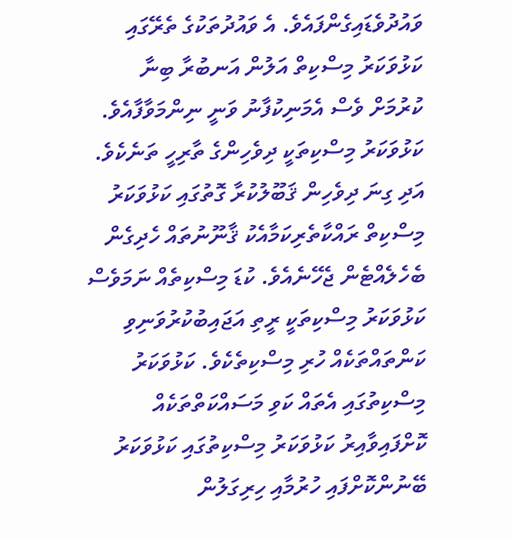ވައުދުވެޑައިގެންފައެވެ. އެ ވައުދުތަކުގެ ތެރޭގައި ކަޅުވަކަރު މިސްކިތް އަލުން އަނބުރާ ބިނާ ކުރުމަށް ވެސް އެމަނިކުފާނު ވަނީ ނިންމަވާފާއެވެ.
ކަޅުވަކަރު މިސްކިތަކީ ދިވެހިންގެ ތާރިހީ ތަނެކެވެ. އަދި ގިނަ ދިވެހިން ޤަބޫލުކުރާ ގޮތުގައި ކަޅުވަކަރު މިސްކިތް ރައްކާތެރިކަމާއެކު ޤާނޫނުތައް ހެދިގެން ބެހެލެއްޓެން ޖެހޭނެއެވެ. ކުޑަ މިސްކިތެއް ނަމަވެސް ކަޅުވަކަރު މިސްކިތަކީ ރީތި އަޖައިބުކުރުވަނިވި ކަންތައްތަކެއް ހުރި މިސްކިތެކެވެ. ކަޅުވަކަރު މިސްކިތުގައި އެތައް ކަވި މަސައްކަތްތަކެއް ކޮށްފައިވާއިރު ކަޅުވަކަރު މިސްކިތުގައި ކަޅުވަކަރު ބޭނުންކޮށްފައި ހުރުމާއި ހިރިގަލުން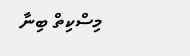މިސްކިތް ބިނާ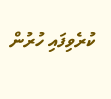ކުރެވިފައި ހުރުން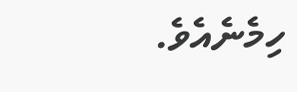ހިމެނެއެވެ.